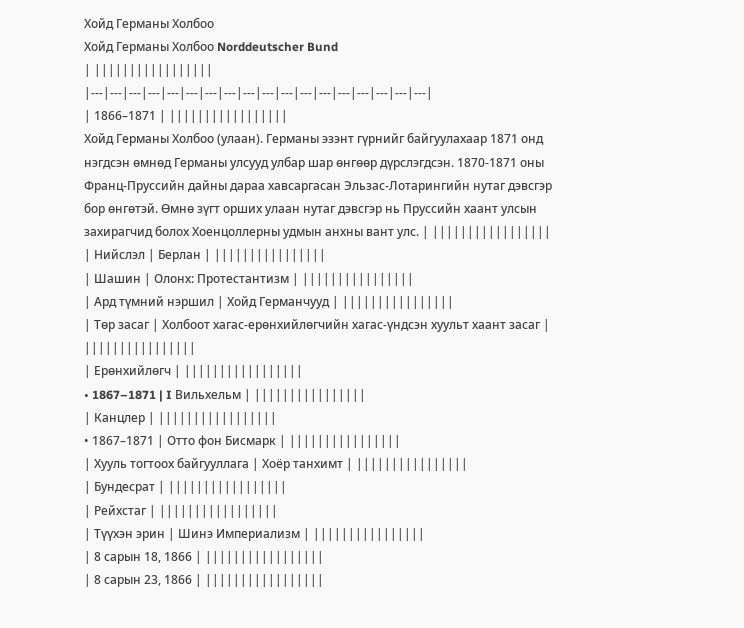Хойд Германы Холбоо
Хойд Германы Холбоо Norddeutscher Bund
| |||||||||||||||||
|---|---|---|---|---|---|---|---|---|---|---|---|---|---|---|---|---|---|
| 1866–1871 | |||||||||||||||||
Хойд Германы Холбоо (улаан). Германы эзэнт гүрнийг байгуулахаар 1871 онд нэгдсэн өмнөд Германы улсууд улбар шар өнгөөр дүрслэгдсэн. 1870-1871 оны Франц-Пруссийн дайны дараа хавсаргасан Эльзас-Лотарингийн нутаг дэвсгэр бор өнгөтэй. Өмнө зүгт орших улаан нутаг дэвсгэр нь Пруссийн хаант улсын захирагчид болох Хоенцоллерны удмын анхны вант улс. | |||||||||||||||||
| Нийслэл | Берлан | ||||||||||||||||
| Шашин | Олонх: Протестантизм | ||||||||||||||||
| Ард түмний нэршил | Хойд Германчууд | ||||||||||||||||
| Төр засаг | Холбоот хагас-ерөнхийлөгчийн хагас-үндсэн хуульт хаант засаг | ||||||||||||||||
| Ерөнхийлөгч | |||||||||||||||||
• 1867–1871 | I Вильхельм | ||||||||||||||||
| Канцлер | |||||||||||||||||
• 1867–1871 | Отто фон Бисмарк | ||||||||||||||||
| Хууль тогтоох байгууллага | Хоёр танхимт | ||||||||||||||||
| Бундесрат | |||||||||||||||||
| Рейхстаг | |||||||||||||||||
| Түүхэн эрин | Шинэ Империализм | ||||||||||||||||
| 8 сарын 18, 1866 | |||||||||||||||||
| 8 сарын 23, 1866 | |||||||||||||||||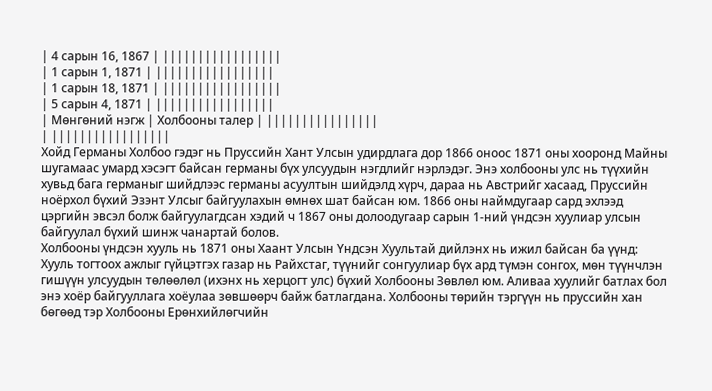| 4 сарын 16, 1867 | |||||||||||||||||
| 1 сарын 1, 1871 | |||||||||||||||||
| 1 сарын 18, 1871 | |||||||||||||||||
| 5 сарын 4, 1871 | |||||||||||||||||
| Мөнгөний нэгж | Холбооны талер | ||||||||||||||||
| |||||||||||||||||
Хойд Германы Холбоо гэдэг нь Пруссийн Хант Улсын удирдлага дор 1866 оноос 1871 оны хооронд Майны шугамаас умард хэсэгт байсан германы бүх улсуудын нэгдлийг нэрлэдэг. Энэ холбооны улс нь түүхийн хувьд бага германыг шийдлээс германы асуултын шийдэлд хүрч, дараа нь Австрийг хасаад, Пруссийн ноёрхол бүхий Эзэнт Улсыг байгуулахын өмнөх шат байсан юм. 1866 оны наймдугаар сард эхлээд цэргийн эвсэл болж байгуулагдсан хэдий ч 1867 оны долоодугаар сарын 1-ний үндсэн хуулиар улсын байгуулал бүхий шинж чанартай болов.
Холбооны үндсэн хууль нь 1871 оны Хаант Улсын Үндсэн Хуультай дийлэнх нь ижил байсан ба үүнд: Хууль тогтоох ажлыг гүйцэтгэх газар нь Райхстаг, түүнийг сонгуулиар бүх ард түмэн сонгох, мөн түүнчлэн гишүүн улсуудын төлөөлөл (ихэнх нь херцогт улс) бүхий Холбооны Зөвлөл юм. Аливаа хуулийг батлах бол энэ хоёр байгууллага хоёулаа зөвшөөрч байж батлагдана. Холбооны төрийн тэргүүн нь пруссийн хан бөгөөд тэр Холбооны Ерөнхийлөгчийн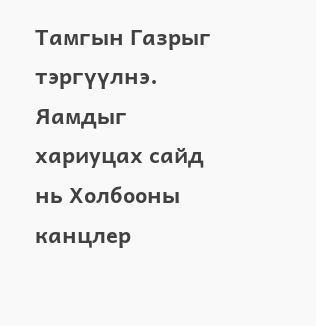Тамгын Газрыг тэргүүлнэ. Яамдыг хариуцах сайд нь Холбооны канцлер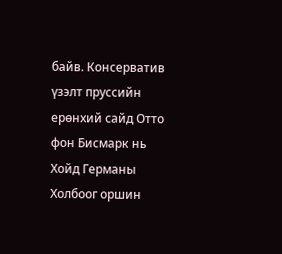байв. Консерватив үзэлт пруссийн ерөнхий сайд Отто фон Бисмарк нь Хойд Германы Холбоог оршин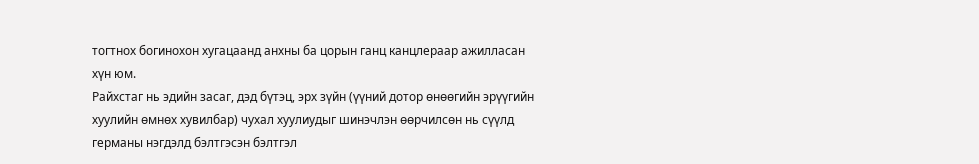тогтнох богинохон хугацаанд анхны ба цорын ганц канцлераар ажилласан хүн юм.
Райхстаг нь эдийн засаг, дэд бүтэц, эрх зүйн (үүний дотор өнөөгийн эрүүгийн хуулийн өмнөх хувилбар) чухал хуулиудыг шинэчлэн өөрчилсөн нь сүүлд германы нэгдэлд бэлтгэсэн бэлтгэл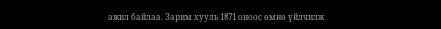ажил байлаа. Зарим хууль 1871 оноос өмнө үйлчилж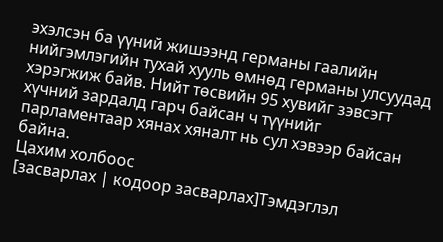эхэлсэн ба үүний жишээнд германы гаалийн нийгэмлэгийн тухай хууль өмнөд германы улсуудад хэрэгжиж байв. Нийт төсвийн 95 хувийг зэвсэгт хүчний зардалд гарч байсан ч түүнийг парламентаар хянах хяналт нь сул хэвээр байсан байна.
Цахим холбоос
[засварлах | кодоор засварлах]Тэмдэглэл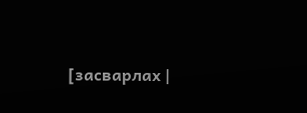[засварлах |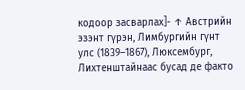кодоор засварлах]- ↑ Австрийн эзэнт гүрэн, Лимбургийн гүнт улс (1839–1867), Люксембург, Лихтенштайнаас бусад де факто